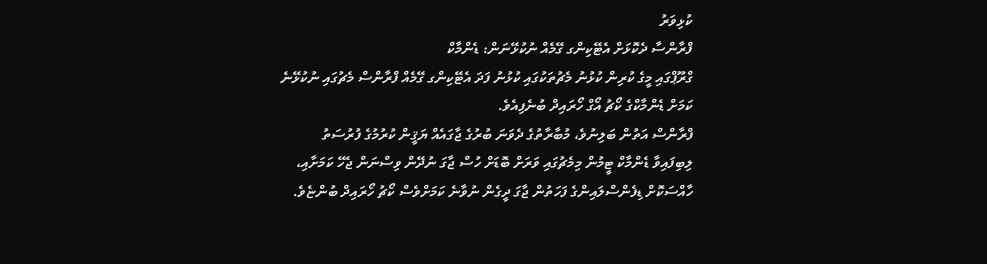ކުޅިވަރު
ފްރާންސާ ދެކޮޅަށް އެޓޭކިންގ ގޭމެއް ނުކުޅޭނަން: ޑެންމާކް
ގްރޫޕްގައި މީގެ ކުރިން ކުޅުނު މެޗުތަކުގައި ކުޅުނު ފަދަ އެޓޭކިންގ ގޭމެއް ފްރާންސް މެޗުގައި ނުކުޅޭނެ ކަމަށް ޑެންމާކްގެ ކޯޗު އޯގް ހޯރައިދް ބުނެފިއެވެ.
ފްރާންސް އަތުން ބަލިނުވެ، މުބާރާތުގެ ދެވަނަ ބުރުގެ ޖާގައެއް ޔަޤީން ކުރުމުގެ ފުރުސަތު ލިބިފައިވާ ޑެންމާކް ޓީމުން މިމެޗުގައި ވަރަށް ބޮޑަށް ހުސް ޖާގަ ނުދޭން ވިސްނަން ޖެހޭ ކަމަށާއި، ހާއްސަކޮށް ޑިފެންސްލައިންގެ ފަހަތުން ޖާގަ ދީގެން ނުވާނެ ކަމަށްވެސް ކޯޗު ހޯރައިދް ބުންޏެވެ.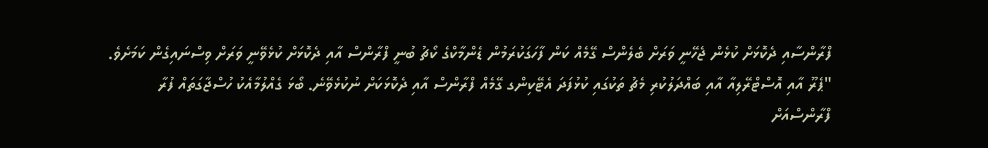ފްރާންސާއި ދެކޮޅަށް ކުޅެން ޖެހޭނީ ވަރަށް ބެލެންސް ގޭމެއް ކަން ފާހަގަކުރަމުން ޑެންމާކްގެ ކޯޗު ބުނީ ފްރާންސް އާއި ދެކޮޅަށް ކުޅެވޭނީ ވަރަށް ވިސްނައިގެން ކަމަށެވެ.
"ޕެރޫ އާއި އޮސްޓްރޭލިއާ އާއި ބައްދަލުކުރި މެޗު ތަކުގައި ކުޅުފަދަ އެޓޭކިންގ ގޭމެއް ފްރާންސް އާއި ދެކޮޅަކަށް ނުކުޅެވޭނެ. ބޯޅަ ގެއްލުމާއެކު ހުސްޖާގަތައް ފުރާ ފްރާންސްއަށް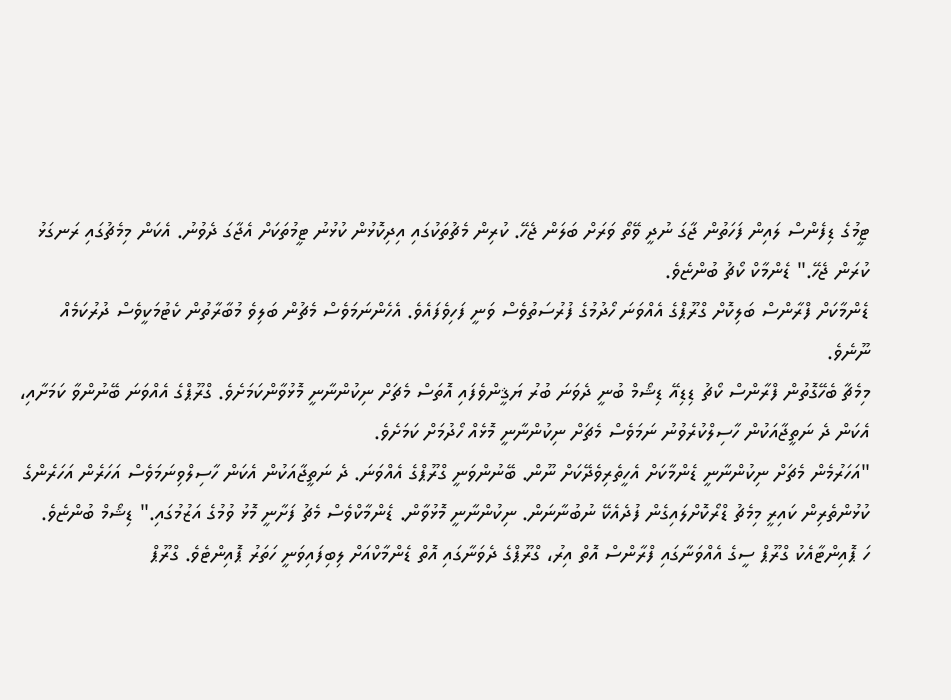ޓީމުގެ ޑިފެންސް ލައިން ފަހަތުން ޖާގަ ނުދީ ވޭތޯ ވަރަށް ބަލަން ޖެހޭ. ކުރިން މެޗުތަކުގައި އިދިކޮޅުން ކުޅުނު ޓީމުތަކަށް އެޖާގަ ދެވުނު. އެކަން މިމެޗުގައި ރަނގަޅު ކުރަން ޖެހޭ." ޑެންމާކް ކޯޗު ބުންޏެވެ.
ޑެންމާކަށް ފްރާންސް ބަލިކޮށް ގްރޫޕްގެ އެއްވަނަ ހޯދުމުގެ ފުރުސަތުވެސް ވަނީ ފަހިވެފައެވެ. އެހެންނަމަވެސް މެޗުން ބަލިވެ މުބާރާތުން ކެޓުމަކީވެސް ދުރުކަމެއް ނޫނެވެ.
މިމެޗާ ބެހޭގޮތުން ފްރާންސް ކޯޗު ޑިޑިއޭ ޑިޝޯމް ބުނީ ދެވަނަ ބުރު ޔަޤީންވެފައި އޮތަސް މެޗަށް ނިކުންނާނީ މޮޅުވާންކަމަށެވެ. ގްރޫޕްގެ އެއްވަނަ ބޭނުންވާ ކަމަށާއި، އެކަން ދެ ނަތީޖާއަކުން ހާސިލްކުރެވުނު ނަމަވެސް މެޗަށް ނިކުންނާނީ މޮޅެއް ހޯދުމަށް ކަމަށެވެ.
"އަހަރުމެން މެޗަށް ނިކުންނާނީ ޑެންމާކަށް އެހީތެރިވެދޭކަށް ނޫން. ބޭނުންވަނީ ގްރޫޕްގެ އެއްވަނަ. ދެ ނަތީޖާއަކުން އެކަން ހާސިލްވިނަމަވެސް އަހަރެން އަހަރެންގެ ކުޅުންތެރިން ކައިރީ މިމެޗު ޑްރޯކޮށްލައިގެން ފުދެއެކޭ ނުބުނާނަން. ނިކުންނާނީ މޮޅުވާން. ޑެންމާކްވެސް މެޗު ފަށާނީ މޮޅު ވުމުގެ އަޒުމުގައި." ޑިޝޯމް ބުންޏެވެ.
ހަ ޕޮއިންޓާއެކު ގްރޫޕް ސީގެ އެއްވަނާގައި ފްރާންސް އޮތް އިރު، ގްރޫޕްގެ ދެވަނާގައި އޮތް ޑެންމާކްއަށް ލިބިފައިވަނީ ހަތަރު ޕޮއިންޓެވެ. ގްރޫޕް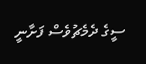ސީގެ ދެމެޗުވެސް ފަށާނީ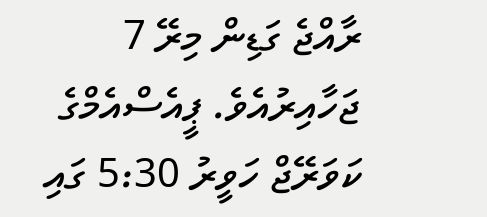ރާއްޖެ ގަޑިން މިރޭ 7 ޖަހާއިރުއެވެ. ޕީއެސްއެމްގެ ކަވަރޭޖް ހަވީރު 5:30 ގައި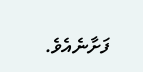ފަށާނެއެވެ.